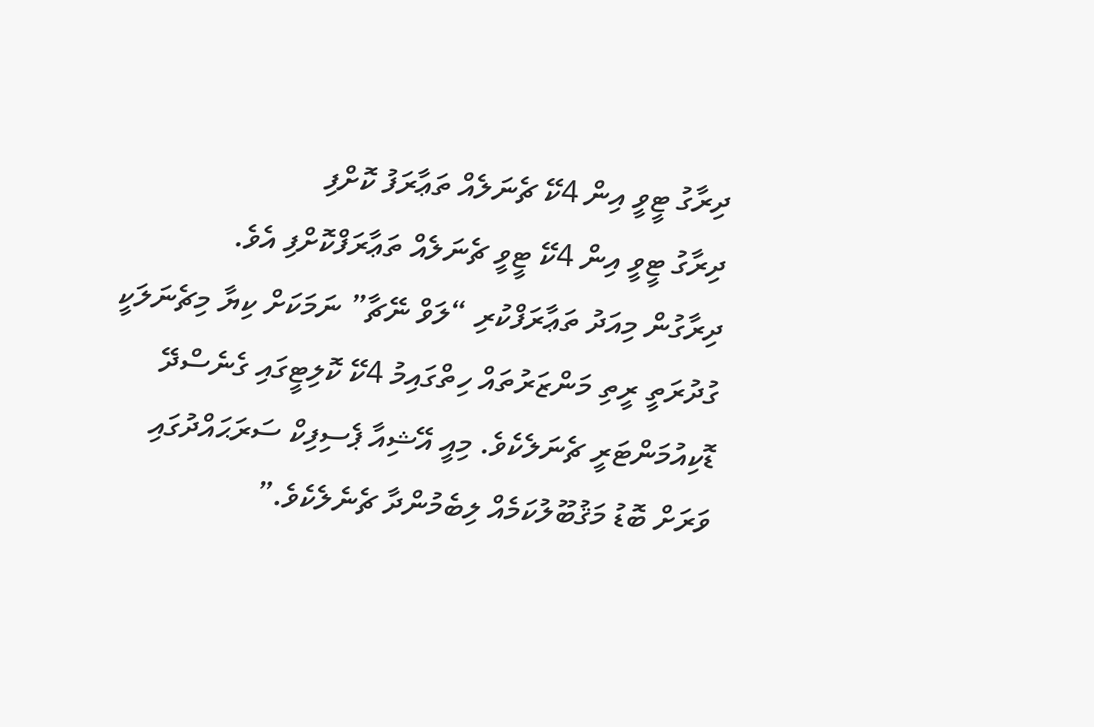ދިރާގު ޓީވީ އިން 4ކޭ ޗެނަލެއް ތަޢާރަފު ކޮށްފި
ދިރާގު ޓީވީ އިން 4ކޭ ޓީވީ ޗެނަލެއް ތަޢާރަފްކޮށްފި އެވެ.
ދިރާގުން މިއަދު ތަޢާރަފްކުރި “ލަވް ނޭޗާ” ނަމަކަށް ކިޔާ މިޗެނަލަކީ ގުދުރަތީ ރީތި މަންޒަރުތައް ހިތްގައިމު 4ކޭ ކޮލިޓީގައި ގެނެސްދޭ ޑޮކިއުމަންޓަރީ ޗެނަލެކެވެ. މިއީ އޭޝިއާ ޕެސިފިކް ސަރަޙައްދުގައި ވަރަށް ބޮޑު މަޤުބޫލުކަމެއް ލިބެމުންދާ ޗެނެލެކެވެ.”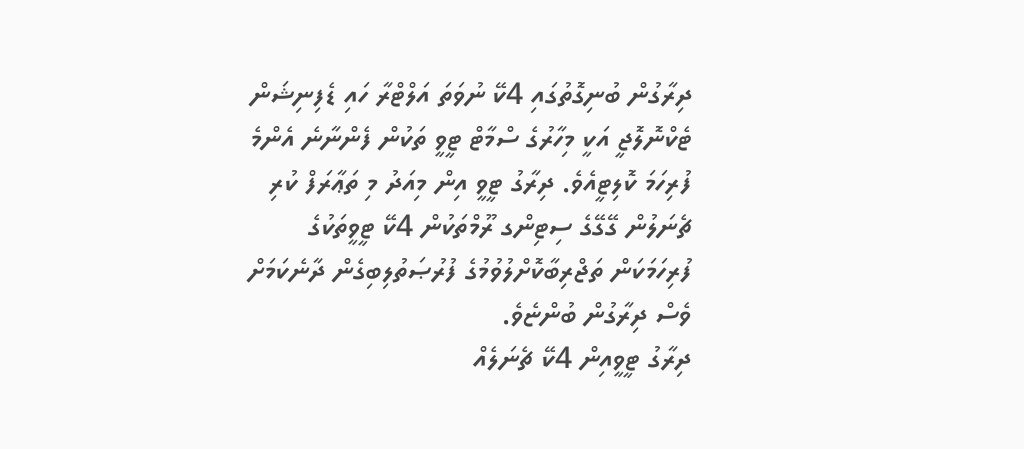ދިރާގުން ބުނިގޮތުގައި 4ކޭ ނުވަތަ އަލްޓްރާ ހައި ޑެފިނިޝަން ޓެކްނޮލޮޖީ އަކީ މިހާރުގެ ސްމާޓް ޓީވީ ތަކުން ފެންނާނެ އެންމެ ފުރިހަމަ ކޮލިޓީއެވެ. ދިރާގު ޓީވީ އިން މިއަދު މި ތަޢާރަފް ކުރި ޗެނަލުން ގޭގޭގެ ސިޓިންގ ރޫމްތަކުން 4ކޭ ޓީވީތަކުގެ ފުރިހަމަކަން ތަޖްރިބާކޮށްލުވުމުގެ ފުރުޞަތުލިބިގެން ދާނެކަމަށް ވެސް ދިރާގުން ބުންޏެވެ.
ދިރާގު ޓީވީއިން 4ކޭ ޗެނަލެއް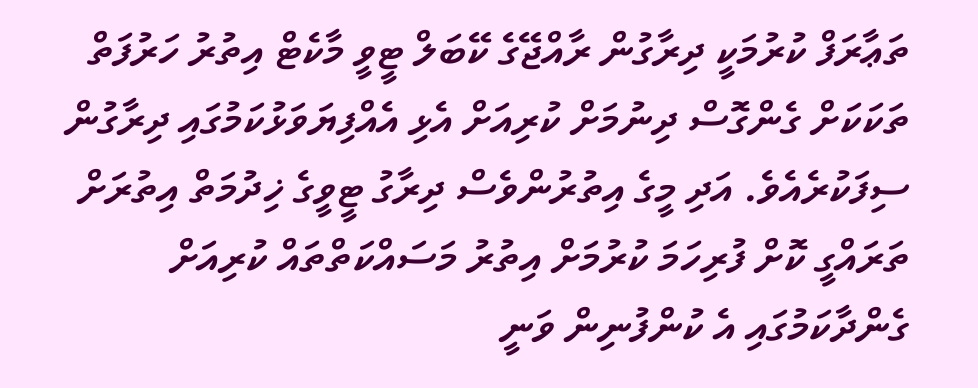ތަޢާރަފް ކުރުމަކީ ދިރާގުން ރާއްޖޭގެ ކޭބަލް ޓީވީ މާކެޓް އިތުރު ހަރުފަތް ތަކަކަށް ގެންގޮސް ދިނުމަށް ކުރިއަށް އެޅި އެއްފިޔަވަޅުކަމުގައި ދިރާގުން ސިފަކުރެއެވެ. އަދި މީގެ އިތުރުންވެސް ދިރާގު ޓީވީގެ ޚިދުމަތް އިތުރަށް ތަރައްގީ ކޮށް ފުރިހަމަ ކުރުމަށް އިތުރު މަސައްކަތްތައް ކުރިއަށް ގެންދާކަމުގައި އެ ކުންފުނިން ވަނީ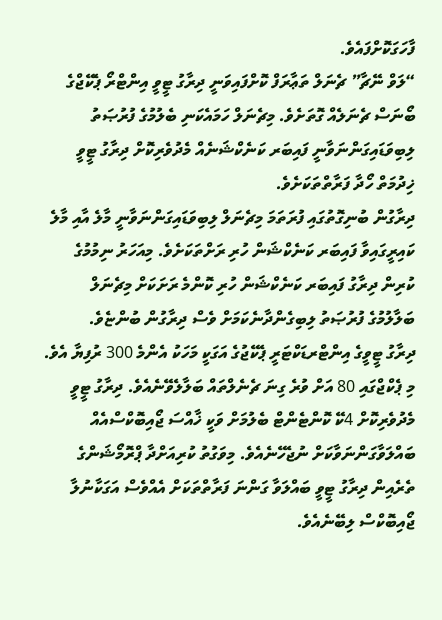ފާހަގަކޮށްފައެވެ.
“ލަވް ނޭޗާ” ޗެނަލް ތަޢާރަފް ކޮށްފައިވަނީ ދިރާގު ޓީވީ އިންޓްރޯ ޕެކޭޖްގެ ބޯނަސް ޗެނަލެއް ގޮތަށެވެ. މިޗެނަލް ހަމައެކަނި ބެލުމުގެ ފުރުޞަތު ލިބިވަޑައިގަންނަވާނީ ފައިބަރ ކަނެކްޝަނެއް މެދުވެރިކޮށް ދިރާގު ޓީވީ ޚިދުމަތް ހޯދާ ފަރާތްތަކަށެވެ.
ދިރާގުން ބުނިގޮތުގައި ފުރަތަމަ މިޗެނަލް ލިބިވަޑައިގަންނަވާނީ މާލެ އާއި މާލެ ކައިރީގައިވާ ފައިބަރ ކަނެކްޝަން ހުރި ރަށްތަކަށެވެ. މިއަހަރު ނިމުމުގެ ކުރިން ދިރާގު ފައިބަރ ކަނެކްޝަން ހުރި ކޮންމެ ރަށަކަށް މިޗެނަލް ބަލާލުމުގެ ފުރުޞަތު ލިބިގެންދާނެކަމަށް ވެސް ދިރާގުން ބުންޏެވެ.
ދިރާގު ޓީވީގެ އިންޓްރޑަކްޓަރީ ޕެކޭޖުގެ އަގަކީ މަހަކު އެންމެ 300 ރުފިޔާ އެވެ. މި ޕެކްޖްގައި 80 އަށް ވުރެ ގިނަ ޗެނެލްތައް ބަލާލެވޭނެއެވެ. ދިރާގު ޓީވީ މެދުވެރިކޮށް 4ކޭ ކޮންޓެންޓް ބެލުމަށް ވަކީ ޚާއްސަ ޖޯއިބޮކްސްއެއް ބައްލަވާގަންނަވާކަށް ނުޖެހޭނެއެވެ. މިވަގުތު ކުރިއަށްދާ ޕްރޮމޯޝަންގެ ތެރެއިން ދިރާގު ޓީވީ ބައްލަވާ ގަންނަ ފަރާތްތަކަށް އެއްވެސް އަގަކާނުލާ ޖޯއިބޮކްސް ލިބޭނެއެވެ.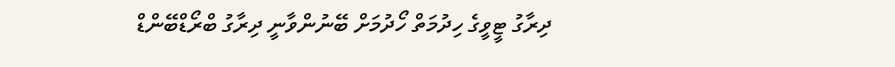ދިރާގު ޓީވީގެ ހިދުމަތް ހޯދުމަށް ބޭނުންވާނީ ދިރާގު ބްރޯޑްބޭންޑް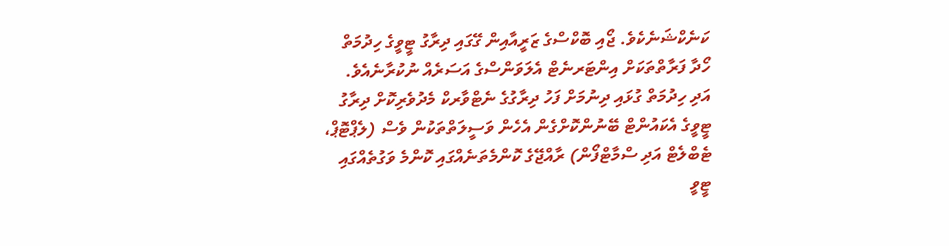ކަނެކްޝަނެކެވެ. ޖޯއި ބޮކްސްގެ ޒަރީއާއިން ގޭގައި ދިރާގު ޓީވީގެ ހިދުމަތް ހޯދާ ފަރާތްތަކަށް އިންޓަރނެޓް އެލަވަންސްގެ އަސަރެއް ނުކުރާނެއެވެ. އަދި ހިދުމަތް ގުޅައި ދިނުމަށް ފަހު ދިރާގުގެ ނެޓްވާރކް މެދުވެރިކޮށް ދިރާގު ޓީވީގެ އެކައުންޓް ބޭނުންކޮށްގެން އެހެން ވަސީލަތްތަކުން ވެސް (ލެޕްޓޮޕް، ޓެބްލެޓް އަދި ސްމާޓްފޯން) ރާއްޖޭގެ ކޮންމެތަނެއްގައި ކޮންމެ ވަގުތެއްގައި ޓީވީ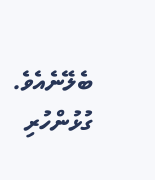ބެލޭނެއެވެ.
ގުޅުންހުރި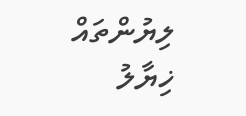ލިޔުންތައް
ޚިޔާލު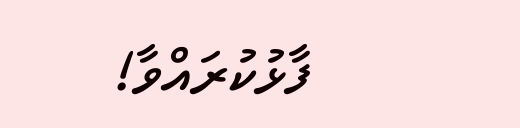ފާޅުކުރައްވާ!